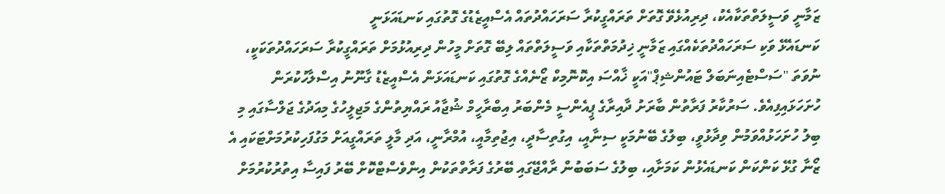ޒަމާނީ ވަސީލަތްތަކާއެކު، ދިރިއުޅެވޭ ގޮތަށް ތަރައްގީކުރާ ސަރަހައްދުތައް އެސްއީޒެޑުގެ ގޮތުގައި ކަނޑައަޅަނީ
ކަނޑައެޅޭ ވަކި ސަރަހައްދުތަކެއްގައި ޒަމާނީ ޚިދުމަތްތަކާއި ވަސީލަތްތައް ލިބޭ ގޮތަށް މީހުން ދިރިއުޅުމަށް ތަރައްގީކުރާ ސަރަހައްދުތަކަކީ، ނުވަތަ "ސަސްޓެއިނަބަލް ޓައުންޝިޕް"އަކީ ޚާއްސަ އިކޮނޮމިކް ޒޯނެއްގެ ގޮތުގައި ކަނޑައަޅަން އެސްއީޒެޑު ގާނޫނު އިސްލާހުކުރަން ހުށަހަޅައިފިއެވެ. ސަރުކާރު ފަރާތުން ބާރަށު ދާއިރާގެ ޕީއެންސީ މެންބަރު އިބްރާހީމް ޝުޖާއު ރައްޔިތުންގެ މަޖިލީހުގެ މިއަދުގެ ޖަލްސާގައި މި ބިލު ހުށަހަޅުއްވަމުން ވިދާޅުވީ، ބިލުގެ ބޭނުމަކީ ސިނާއީ، އިގުތިސާދީ، އިޖުތިމާއީ، އުމްރާނީ، އަދި މާލީ ތަރައްގީއަށް މަގުފަހިކުރުމަށްޓަކައި އެ ޒޯނާ ގުޅޭ ކަންކަން ކަނޑައެޅުން ކަމަށާއި، ބިލުގެ ސަބަބުން ރާއްޖޭގައި ބޭރުގެ ފަރާތްތަކުން އިންވެސްޓްކޮށް ބޭރު ފައިސާ އިތުރުކުރުމަށް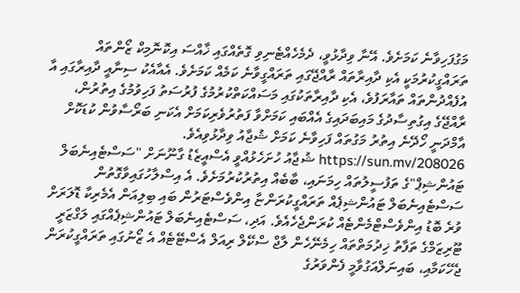މަގުފަހިވާނެ ކަމަށެވެ. އޭނާ ވިދާޅުވީ، ދެމެހެއްޓެނިވި ގޮތެއްގައި ޚާއްސަ އިކޮނޮމިކް ޒޯންތައް ތަރައްގީކުރުމަކީ އެކި ދާއިރާތައް ރާއްޖޭގައި ތަރައްގީވާނެ ކަމެއް ކަމަށެވެ. އެއާއެކު ސިނާއީ ދާއިރާގައި އާ އުފެއްދުންތައް ތައާރަފުވެ، އެކި ދާއިރާތަކުގައި މަސައްކަތްކުރުމުގެ ފުރުސަތު ފަހިވުމުގެ އިތުރުން، ރާއްޖޭގެ އިގުތިސާދުގެ މައިބަދައިގެ އެއްބައި ކަމަށްވާ ފަތުރުވެރިކަމަށް އެކަނި ބަރޯސާވުން ކުޑަކޮށް އާމްދަނީ ހޯދޭނެ އިތުރު މަގުތައް ފަހިވާނެ ކަމަށް ޝުޖާއު ވިދާޅުވިއެވެ. https://sun.mv/208026 ޝުޖާއު ހުށަހެޅުއްވީ އެސްއީޒެޑު ގާނޫނަށް "ސަސްޓެއިނެބަލް ޓައުންޝިޕް"ގެ ތަފުސީލުތައް ހިމަނައި، ބާބެއް އިތުރުކުރުމަށެވެ. އެ އިސްލާހުގައިވާގޮތުން ސަސްޓެއިނެބަލް ޓައުންޝިޕެއް ތަރައްގީކުރަންޏާ އިންވެސްޓަރުން ބައި ބިލިއަން އެމެރިކާ ޑޮލަރަށް ވުރެ ބޮޑު އިންވެސްޓްމެންޓެއް ކުރަންޖެހެއެވެ. އަދި، ސަސްޓެއިނެބަލް ޓައުންޝިޕެއްގައި ލަގްޒަރީ ޓޫރިޒަމްގެ ތަފާތު ޚިދުމަތްތައް ހިމެނޭހެން ލާޖް ސްކޭލް ރިއަލް އެސްޓޭޓެއް އެ ޒޯނުގައި ތަރައްގީކުރަން ޖެހޭކަމާއި، ބައިނަލްއަގުވާމީ ފެންވަރުގެ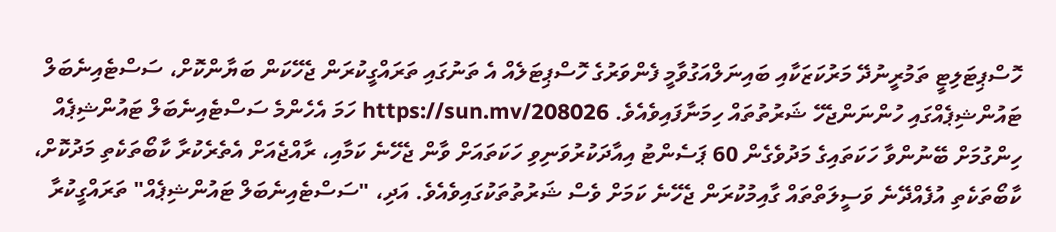ހޮސްޕިޓަލިޓީ ތަމުރީނުދޭ މަރުކަޒަކާއި ބައިނަލްއަގުވާމީ ފެންވަރުގެ ހޮސްޕިޓަލެއް އެ ތަނުގައި ތަރައްގީކުރަން ޖެހޭކަން ބަޔާންކޮށް، ސަސްޓެއިނެބަލް ޓައުންޝިޕެއްގައި ހުންނަންޖެހޭ ޝަރުތުތައް ހިމަނާފައިވެއެވެ. https://sun.mv/208026 ހަމަ އެހެންމެ ސަސްޓެއިނެބަލް ޓައުންޝިޕެއް ހިންގުމަށް ބޭނުންވާ ހަކަތައިގެ މަދުވެގެން 60 ޕަސެންޓު އިއާދަކުރުވަނިވި ހަކަތައަށް ވާން ޖެހޭނެ ކަމާއި، ރާއްޖެއަށް އެތެރެކުރާ ކާބޯތަކެތި މަދުކޮށް، ކާބޯތަކެތި އުފެއްދޭނެ ވަސީލަތްތައް ގާއިމުކުރަން ޖެހޭނެ ކަމަށް ވެސް ޝަރުތުތަކުގައިވެއެވެ. އަދި، "ސަސްޓެއިނެބަލް ޓައުންޝިޕެއް" ތަރައްގީކުރާ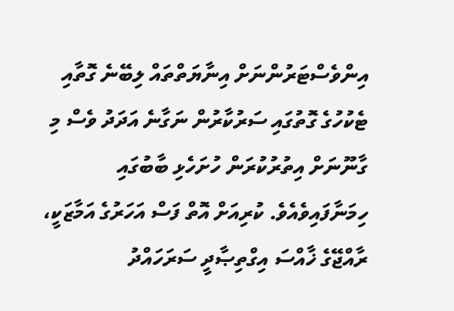އިންވެސްޓަރުންނަށް އިނާޔަތްތައް ލިބޭނެ ގޮތާއި ޓެކުހުގެ ގޮތުގައި ސަރުކާރުން ނަގާނެ އަދަދު ވެސް މި ގާނޫނަށް އިތުރުކުރަން ހުށަހެޅި ބާބުގައި ހިމަނާފައިވެއެވެ. ކުރިއަށް އޮތް ފަސް އަހަރުގެ އަމާޒަކީ، ރާއްޖޭގެ ޚާއްސަ އިގްތިޞާދީ ސަރަހައްދު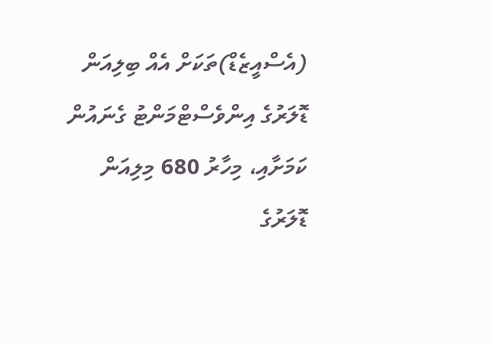(އެސްއީޒެޑް)ތަކަށް އެއް ބިލިއަން ޑޮލަރުގެ އިންވެސްޓްމަންޓު ގެނައުން ކަމަށާއި، މިހާރު 680 މިލިއަން ޑޮލަރުގެ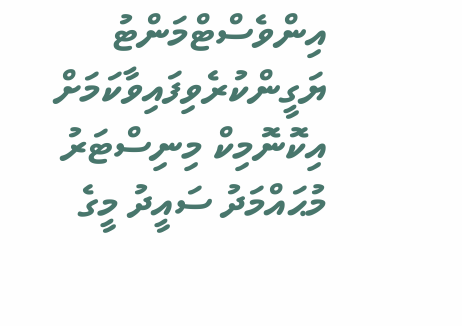އިންވެސްޓްމަންޓު ޔަގީންކުރެވިފައިވާކަމަށް އިކޮނޮމިކް މިނިސްޓަރު މުޙައްމަދު ސައީދު މީގެ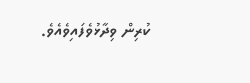ކުރިން ވިދާޅުވެފައިވެއެވެ.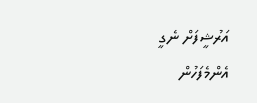އަރުޝީފަށް ނެގީ
އެންމެފަހުން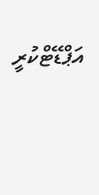އަޕްޑޭޓްކުރީ